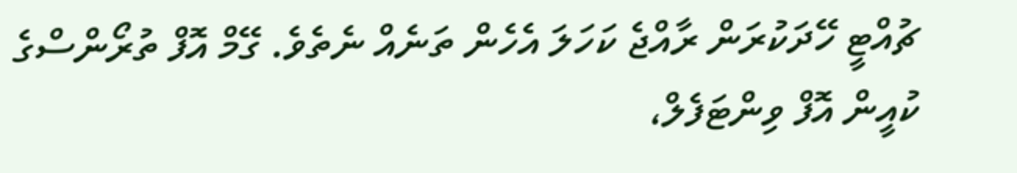ޗުއްޓީ ހޭދަކުރަން ރާއްޖެ ކަހަލަ އެހެން ތަނެއް ނެތެވެ. ގޭމް އޮފް ތުރޯންސްގެ ކުއީން އޮފް ވިންޓަފެލް،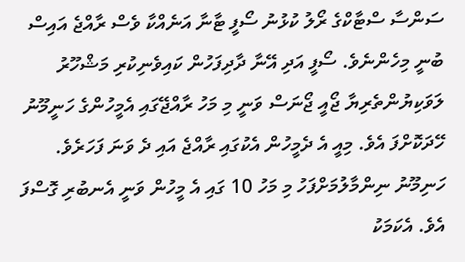ސަންސާ ސްޓާކްގެ ރޯލު ކުޅުނު ސޯފީ ޓާނާ އަނެއްކާ ވެސް ރާއްޖެ އައިސް ބުނީ މިހެންނެވެ. ސޯފީ އަދި އޭނާ ދާދިފަހުން ކައިވެނިކުރި މަޝްހޫރު ލަވަކިޔުންތެރިޔާ ޖޯއީ ޖޯނަސް ވަނީ މި މަހު ރާއްޖޭގައި އެމީހުންގެ ހަނީމޫނު ހޭދަކޮށްފަ އެވެ. މިއީ އެ ދެމީހުން އެކުގައި ރާއްޖެ އައި ދެ ވަނަ ފަހަރެވެ.
ހަނިމޫނު ނިންމާލުމަށްފަހު މި މަހު 10 ގައި އެ މީހުން ވަނީ އެނބުރި ގޮސްފަ އެވެ. އެކަމަކު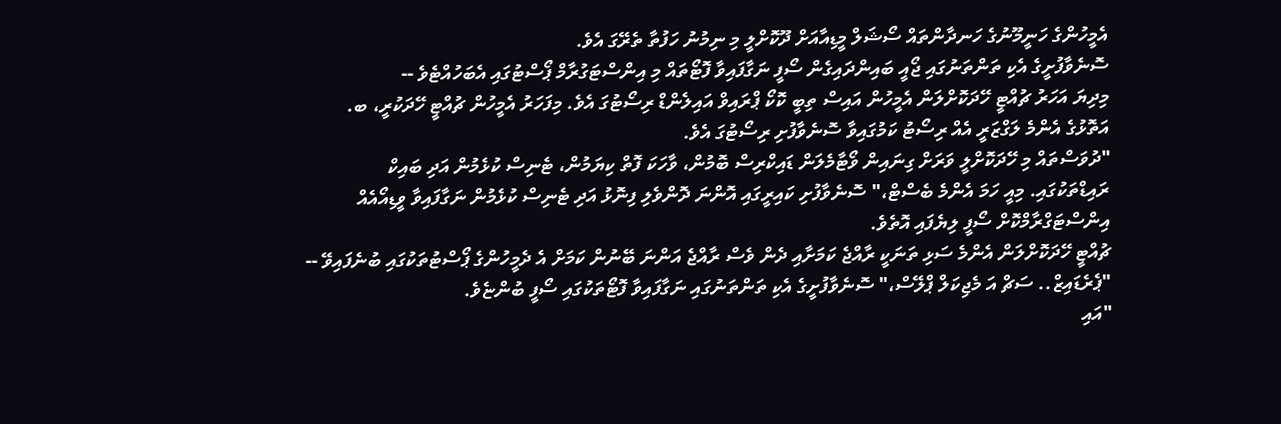އެމީހުންގެ ހަނީމޫނުގެ ހަނދާންތައް ސޯޝަލް މީޑިއާއަށް ދޫކޮށްލީ މި ނިމުނު ހަފުތާ ތެރޭގަ އެވެ.
ސޮނެވާފުށީގެ އެކި ތަންތަނުގައި ޖޯއީ ބައިންދައިގެން ސޯފީ ނަގާފައިވާ ފޮޓޯތައް މި އިންސްޓަގުރާމް ޕޯސްޓުގައި އެބަހުއްޓެވެ --
މިދިޔަ އަހަރު ޗުއްޓީ ހޭދަކޮށްލަން އެމީހުން އައިސް ތިބީ ކޮކޯ ޕްރައިވް އައިލެންޑް ރިސޯޓުގަ އެވެ. މިފަހަރު އެމީހުން ޗުއްޓީ ހޭދަކުރީ، ބ. އަތޮޅުގެ އެންމެ ލަގްޒަރީ އެއް ރިސޯޓު ކަމުގައިވާ ސޮނެވާފުށި ރިސޯޓުގަ އެވެ.
"ދުވަސްތައް މި ހޭދަކޮށްލީ ވަރަށް ގިނައިން ވޯޓާމެލަން ޑައިކްރިސް ބޮމުން، ވާހަކަ ފޮތް ކިޔަމުން، ޓެނިސް ކުޅެމުން އަދި ބައިކް ރައިޑްތަކުގައި. މިއީ ހަމަ އެންމެ ބެސްޓް،" ސޮނެވާފުށި ކައިރީގައި އޮންނަ ދޮންވެލި ފިނޮޅު އަދި ޓެނިސް ކުޅެމުން ނަގާފައިވާ ވީޑިއޯއެއް އިންސްޓަގްރާމްކޮށް ސޯފީ ލިޔެފައި އޮތެވެ.
ޗުއްޓީ ހޭދަކޮށްލަން އެންމެ ސަޅި ތަނަކީ ރާއްޖެ ކަމަށާއި ދެން ވެސް ރާއްޖެ އަންނަ ބޭނުން ކަމަށް އެ ދެމީހުންގެ ޕޯސްޓުތަކުގައި ބުނެފައިވޭ --
"ޕެރެޑައިޒް.. ސަޗް އަ މެޖިކަލް ޕްލޭސް،" ސޮނެވާފުށީގެ އެކި ތަންތަނުގައި ނަގާފައިވާ ފޮޓޯތަކުގައި ސޯފީ ބުންޏެވެ.
"އައި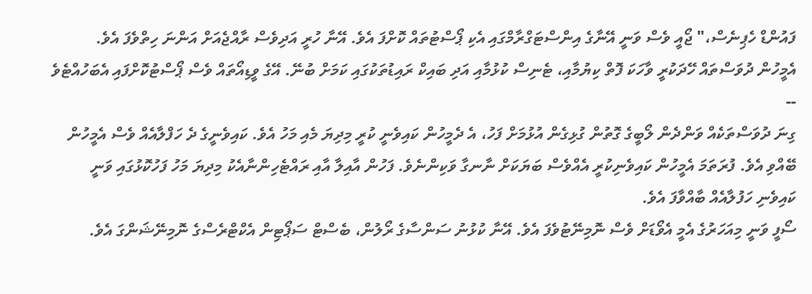ފައުންޑް ހެޕިނެސް،" ޖޯއީ ވެސް ވަނީ އޭނާގެ އިންސްޓަގްރާމްގައި އެކި ޕޯސްޓުތައް ކޮށްފަ އެވެ. އޭނާ ހުރީ އަދިވެސް ރާއްޖެއަށް އަންނަ ހިތްވެފަ އެވެ.
އެމީހުން ދުވަސްތައް ހޭދަކުރީ ވާހަކަ ފޮތް ކިޔުމާއި، ޓެނިސް ކުޅުމާއި އަދި ބައިކް ރައިޑުތަކުގައި ކަމަށް ބުނޭ. އޭގެ ވީޑިއޯތައް ވެސް ޕޯސްޓުކޮށްފައި އެބަހުއްޓެވެ --
ގިނަ ދުވަސްތަކެއް ވަންދެން ލޯބީގެ ގޮތުން ގުޅިގެން އުޅުމަށް ފަހު، އެ ދެމީހުން ކައިވެނީ ކުރީ މިދިޔަ މެއި މަހު އެވެ. ކައިވެނީގެ ދެ ހަފްލާއެއް ވެސް އެމީހުން ބޭއްވި އެވެ. ފުރަތަމަ އެމީހުން ކައިވެނިކުރީ އެއްވެސް ބަޔަކަށް ނާނގާ ވަކިންނެވެ. ފަހުން އާއިލާ އާއި ރައްޓެހިންނާއެކު މިދިޔަ މަހު ފަހުކޮޅުގައި ވަނީ ކައިވެނި ހަފުލާއެއް ބާއްވާފަ އެވެ.
ސޯފީ ވަނީ މިއަހަރުގެ އެމީ އެވޯޑަށް ވެސް ނޮމިނޭޓުވެފަ އެވެ. އޭނާ ކުޅުނު ސަންސާގެ ރޯލުން، ބެސްޓް ސަޕޯޓިން އެކްޓްރެސްގެ ނޮމިނޭޝަންގަ އެވެ.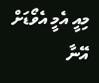މިއީ އެމީ އެވޯޑަށް އޭނާ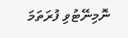ނޮމިނޭޓުވި ފުރަތަމަ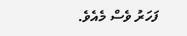ފަހަރު ވެސް މެއެވެ.